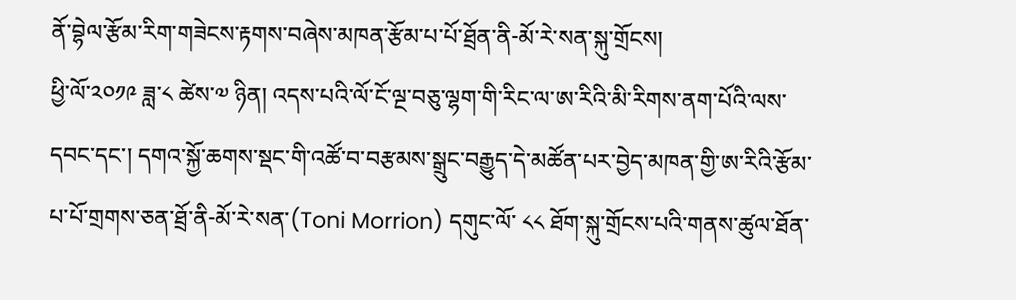ནོ་བྷེལ་རྩོམ་རིག་གཟེངས་རྟགས་བཞེས་མཁན་རྩོམ་པ་པོ་ཐྲོན་ནི-མོ་རེ་སན་སྐུ་གྲོངས།
ཕྱི་ལོ་༢༠༡༩ ཟླ་༨ ཚེས་༧ ཉིན། འདས་པའི་ལོ་ངོ་ལྔ་བཅུ་ལྷག་གི་རིང་ལ་ཨ་རིའི་མི་རིགས་ནག་པོའི་ལས་དབང་དང་། དགའ་སྐྱོ་ཆགས་སྡང་གི་འཚོ་བ་བརྩམས་སྒྲུང་བརྒྱུད་དེ་མཚོན་པར་བྱེད་མཁན་གྱི་ཨ་རིའི་རྩོམ་པ་པོ་གྲགས་ཅན་ཐྲོ་ནི-མོ་རེ་སན་(Toni Morrion) དགུང་ལོ་ ༨༨ ཐོག་སྐུ་གྲོངས་པའི་གནས་ཚུལ་ཐོན་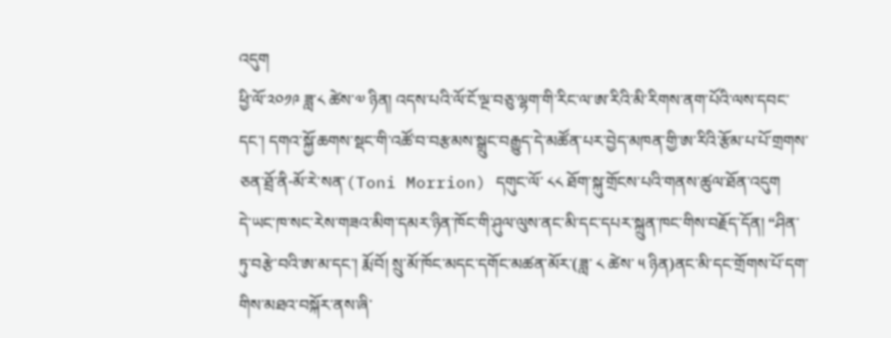འདུག
ཕྱི་ལོ་༢༠༡༩ ཟླ་༨ ཚེས་༧ ཉིན། འདས་པའི་ལོ་ངོ་ལྔ་བཅུ་ལྷག་གི་རིང་ལ་ཨ་རིའི་མི་རིགས་ནག་པོའི་ལས་དབང་དང་། དགའ་སྐྱོ་ཆགས་སྡང་གི་འཚོ་བ་བརྩམས་སྒྲུང་བརྒྱུད་དེ་མཚོན་པར་བྱེད་མཁན་གྱི་ཨ་རིའི་རྩོམ་པ་པོ་གྲགས་ཅན་ཐྲོ་ནི-མོ་རེ་སན་(Toni Morrion) དགུང་ལོ་ ༨༨ ཐོག་སྐུ་གྲོངས་པའི་གནས་ཚུལ་ཐོན་འདུག
དེ་ཡང་ཁ་སང་རེས་གཟའ་མིག་དམར་ཉིན་ཁོང་གི་ཤུལ་ལུས་ནང་མི་དང་དཔར་སྐྲུན་ཁང་གིས་བརྗོད་དོན། “ཤིན་ཏུ་བརྩེ་བའི་ཨ་མ་དང་། རྨོ་བོ། སྲུ་མོ་ཁོང་མདང་དགོང་མཚན་མོར་(ཟླ་ ༨ ཚེས་ ༥ ཉིན)ནང་མི་དང་གྲོགས་པོ་དག་གིས་མཐའ་བསྐོར་ནས་ཞི་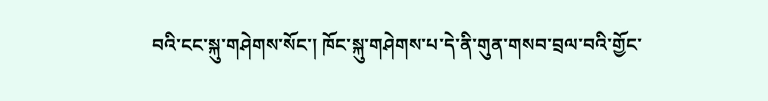བའི་ངང་སྐུ་གཤེགས་སོང་། ཁོང་སྐུ་གཤེགས་པ་དེ་ནི་གུན་གསབ་བྲལ་བའི་གྱོང་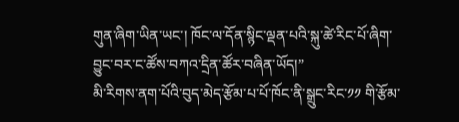གུན་ཞིག་ཡིན་ཡང་། ཁོང་ལ་དོན་སྙིང་ལྡན་པའི་སྐུ་ཚེ་རིང་པོ་ཞིག་བྱུང་བར་ང་ཚོས་བཀའ་དྲིན་ཚོར་བཞིན་ཡོད།”
མི་རིགས་ནག་པོའི་བུད་མེད་རྩོམ་པ་པོ་ཁོང་ནི་སྒྲུང་རིང་༡༡ གི་རྩོམ་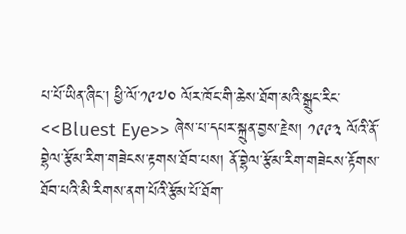པ་པོ་ཡིན་ཞིང་། ཕྱི་ལོ་༡༩༧༠ ལོར་ཁོང་གི་ཆེས་ཐོག་མའི་སྒྲུང་རིང་<<Bluest Eye>> ཞེས་པ་དཔར་སྐྲུན་བྱས་རྗེས། ༡༩༩༣ ལོའི་ནོ་བྷེལ་རྩོམ་རིག་གཟེངས་རྟགས་ཐོབ་པས། ནོ་བྷེལ་རྩོམ་རིག་གཟེངས་རྟོགས་ཐོབ་པའི་མི་རིགས་ནག་པོའི་རྩོམ་པོ་ཐོག་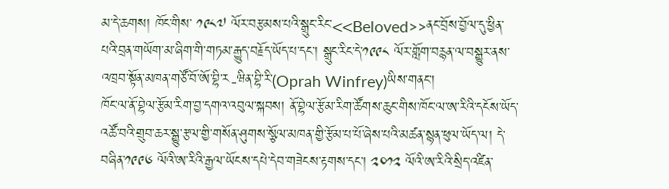མ་དེ་ཆགས། ཁོང་གིས་ ༡༩༨༧ ལོར་བརྩམས་པའི་སྒྲུང་རིང་<<Beloved>>ནང་བྲོས་བྱོལ་དུ་ཕྱིན་པའི་བྲན་གཡོག་མ་ཞིག་གི་གཏམ་རྒྱུད་བརྗོད་ཡོད་པ་དང་། སྒྲུང་རིང་དེ་༡༩༩༨ ལོར་གློག་བརྙན་ལ་བསྒྱུར་ནས་འཁྲབ་སྟོན་མཁན་གཙོ་བོ་ཨོ་བྷི་ར-ཝིན་བྷི་རི་(Oprah Winfrey)ཡིས་གནང་།
ཁོང་ལ་ནོ་བྷེལ་རྩོམ་རིག་བྱ་དགའ་འབུལ་སྐབས། ནོ་བྷེལ་རྩོམ་རིག་ཚོགས་ཆུང་གིས་ཁོང་ལ་ཨ་རིའི་དངོས་ཡོད་འཚོ་བའི་གྲུབ་ཆར་སྒྱུ་རྩལ་གྱི་གསོན་ཤུགས་སྩོལ་མཁན་གྱི་རྩོམ་པ་པོ་ཞེས་པའི་མཚན་སྙན་ཕུལ་ཡོད་ལ། དེ་བཞིན་༡༩༩༦ ལོའི་ཨ་རིའི་རྒྱལ་ཡོངས་དཔེ་དེབ་གཟེངས་རྟགས་དང་། ༢༠༡༢ ལོའི་ཨ་རིའི་སྲིད་འཛིན་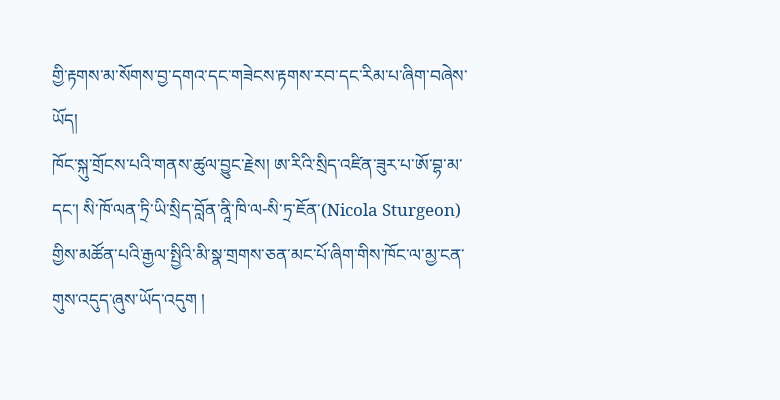གྱི་རྟགས་མ་སོགས་བྱ་དགའ་དང་གཟེངས་རྟགས་རབ་དང་རིམ་པ་ཞིག་བཞེས་ཡོད།
ཁོང་སྐུ་གྲོངས་པའི་གནས་ཚུལ་བྱུང་རྗེས། ཨ་རིའི་སྲིད་འཛིན་ཟུར་པ་ཨོ་བྷ་མ་དང་། སི་ཁོ་ལན་ཏྲི་ཡི་སྲིད་བློན་ནཱི་ཁི་ལ-སི་ཏྲ་ཇོན་(Nicola Sturgeon) གྱིས་མཚོན་པའི་རྒྱལ་སྤྱིའི་མི་སྣ་གྲགས་ཅན་མང་པོ་ཞིག་གིས་ཁོང་ལ་མྱ་ངན་གུས་འདུད་ཞུས་ཡོད་འདུག །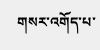གསར་འགོད་པ་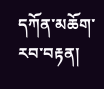དཀོན་མཆོག་རབ་བརྟན།